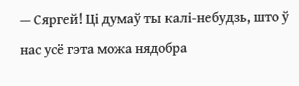— Сяргей! Ці думаў ты калі-небудзь, што ў нас усё гэта можа нядобра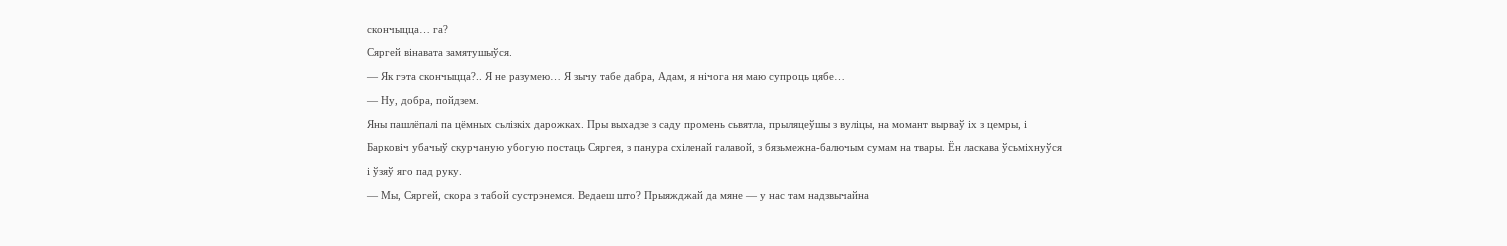скончыцца… га?
Сяргей вінавата замятушыўся.
— Як гэта скончыцца?.. Я не разумею… Я зычу табе дабра, Адам, я нічога ня маю супроць цябе…
— Ну, добра, пойдзем.
Яны пашлёпалі па цёмных сьлізкіх дарожках. Пры выхадзе з саду промень сьвятла, прыляцеўшы з вуліцы, на момант вырваў іх з цемры, і Барковіч убачыў скурчаную убогую постаць Сяргея, з панура схіленай галавой, з бязьмежна-балючым сумам на твары. Ён ласкава ўсьміхнуўся і ўзяў яго пад руку.
— Мы, Сяргей, скора з табой сустрэнемся. Ведаеш што? Прыяжджай да мяне — у нас там надзвычайна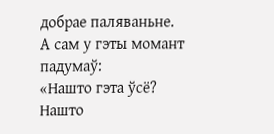добрае паляваньне.
А сам у гэты момант падумаў:
«Нашто гэта ўсё? Нашто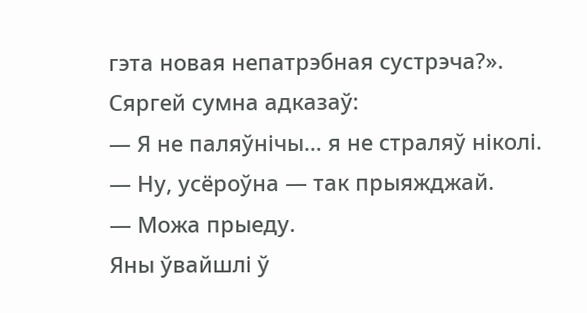гэта новая непатрэбная сустрэча?».
Сяргей сумна адказаў:
— Я не паляўнічы… я не страляў ніколі.
— Ну, усёроўна — так прыяжджай.
— Можа прыеду.
Яны ўвайшлі ў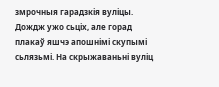змрочныя гарадзкія вуліцы. Дождж ужо сьціх, але горад плакаў яшчэ апошнімі скупымі сьлязьмі. На скрыжаваньні вуліц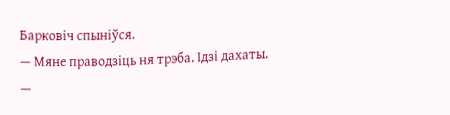Барковіч спыніўся.
— Мяне праводзіць ня трэба. Ідзі дахаты.
—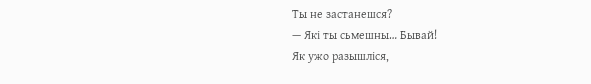Ты не застанешся?
— Які ты сьмешны… Бывай!
Як ужо разышліся,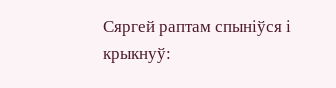Сяргей раптам спыніўся і крыкнуў: